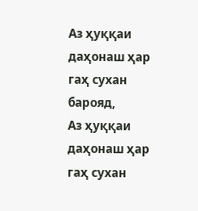Аз ҳуққаи даҳонаш ҳар гаҳ сухан барояд,
Аз ҳуққаи даҳонаш ҳар гаҳ сухан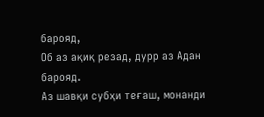барояд,
Об аз ақиқ резад, дурр аз Адан барояд.
Аз шавқи субҳи теғаш, монанди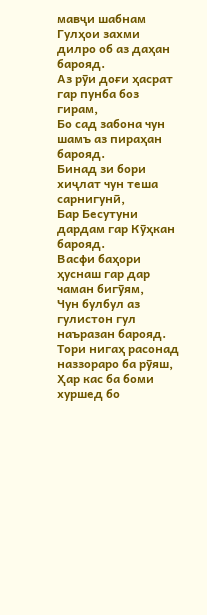мавҷи шабнам
Гулҳои захми дилро об аз даҳан барояд.
Аз рӯи доғи ҳасрат гар пунба боз гирам,
Бо сад забона чун шамъ аз пираҳан барояд.
Бинад зи бори хиҷлат чун теша сарнигунӣ,
Бар Бесутуни дардам гар Кӯҳкан барояд.
Васфи баҳори ҳуснаш гар дар чаман бигӯям,
Чун булбул аз гулистон гул наъразан барояд.
Тори нигаҳ расонад наззораро ба рӯяш,
Ҳар кас ба боми хуршед бо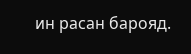ин расан барояд.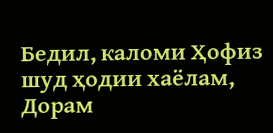Бедил, каломи Ҳофиз шуд ҳодии хаёлам,
Дорам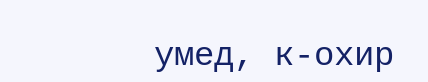умед, к-охир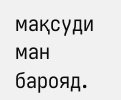мақсуди ман барояд.